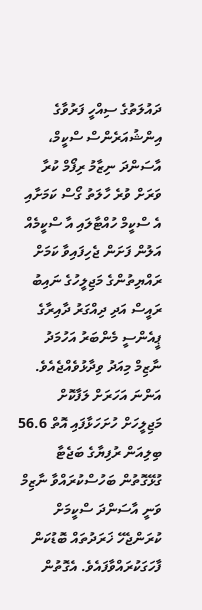ދައުލަތުގެ ސިއްހީ ފަރުވާގެ އިންޝުއަރެންސް ސްކީމް، އާސަންދަ ނިޒާމު ރިފޯމް ކުރާ ވަރަށް ވުރެ ހާލަތު ގޯސް ކަމަށާއި އެ ސްކީމް ހުއްޓާލައި އާ ސްކީމެއް އަލުން ފަށަން ޖެހިފައިވާ ކަމަށް ރައްޔިތުންގެ މަޖިލީހުގެ ނައިބު ރައީސް އަދި ދިއްގަރު ދާއިރާގެ ޕީއެންސީ މެންބަރު އަހުމަދު ނާޒިމް މިއަދު ވިދާޅުވެއްޖެއެވެ.
އަންނަ އަހަރަށް ލަފާކޮށް މަޖިލީހަށް ހުށަހަޅާފައި އޮތް 56.6 ބިލިއަން ރުފިޔާގެ ބަޖެޓާ ގުޅޭގޮތުން ބަހުސްކުރައްވާ ނާޒިމް ވަނީ އާސަންދަ ސްކީމަށް ކުރަންޖެހޭ ޚަރަދުތައް ބޮޑުކަން ފާހަގަކުރައްވާފައެވެ. އެގޮތުން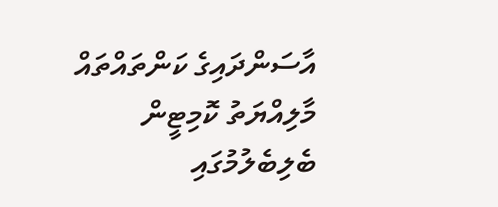އާސަންދައިގެ ކަންތައްތައް މާލިއްޔަތު ކޮމިޓީން ބެލިބެލުމުގައި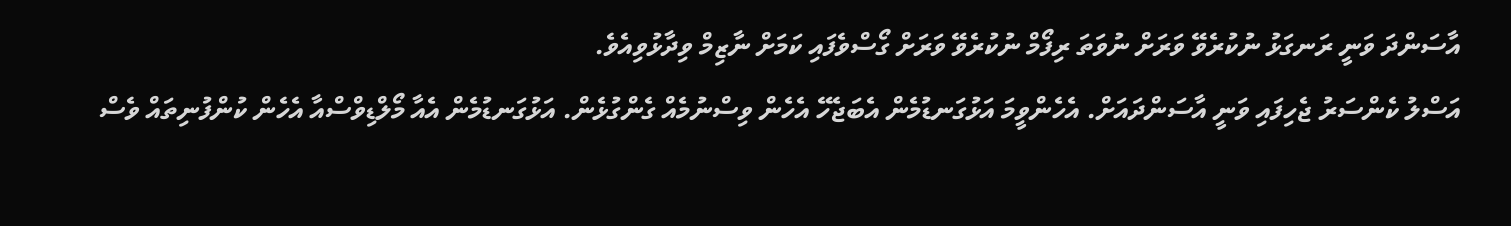އާސަންދަ ވަނީ ރަނގަޅު ނުކުރެވޭ ވަރަށް ނުވަތަ ރިފޯމް ނުކުރެވޭ ވަރަށް ގޯސްވެފައި ކަމަށް ނާޒިމް ވިދާޅުވިއެވެ.
އަސްލު ކެންސަރު ޖެހިފައި ވަނީ އާސަންދައަށް. އެހެންވީމަ އަޅުގަނޑުމެން އެބަޖެހޭ އެހެން ވިސްނުމެއް ގެންގުޅެން. އަޅުގަނޑުމެން އެއާ މޯލްޑިވްސްއާ އެހެން ކުންފުނިތައް ވެސް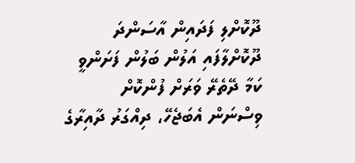ދޫކޮށްލި ފަދައިން އާސަންދަ ދޫކޮށްލާފައި އަލުން ބަލުން ފަށަންވީ ކަމާ ދޭތެރޭ ވަރަށް ފުންކޮށް ވިސްނަން އެބަޖެހޭ، ދިއްގަރު ދާއިރާގެ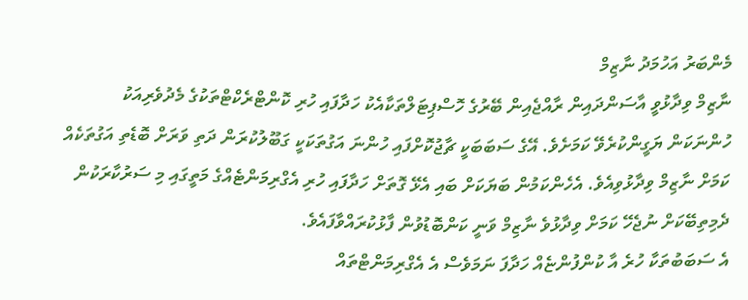މެންބަރު އަހުމަދު ނާޒިމް
ނާޒިމް ވިދާޅުވީ އާސަންދައިން ރާއްޖެއިން ބޭރުގެ ހޮސްޕިޓަލްތަކާއެކު ހަދާފައި ހުރި ކޮންޓްރެކްޓްތަކުގެ މެދުވެރިއަކު ހުންނަކަން ޔަގީންކުރެވޭ ކަމަށެވެ. އޭގެ ސަބަބަކީ ޗާޖުކޮށްފައި ހުންނަ އަގުތަކަކީ ގަބޫލުކުރަން ދަތި ވަރަށް ބޮޑެތި އަގުތަކެއް ކަމަށް ނާޒިމް ވިދާޅުވިއެވެ. އެހެންކަމުން ބަޔަކަށް ބައި އެޅޭ ގޮތަށް ހަދާފައި ހުރި އެގްރިމަންޓެއްގެ މަތީގައި މި ސަރުކާރަކުން ދެމިތިބޭކަށް ނުޖެހޭ ކަމަށް ވިދާޅުވެ ނާޒިމް ވަނީ ކަންބޮޑުވުން ފާޅުކުރައްވާފައެވެ.
އެ ސަބަބުތަކާ ހުރެ އާ ކުންފުންޏެއް ހަދާފަ ނަމަވެސް އެ އެގްރިމަންޓްތައް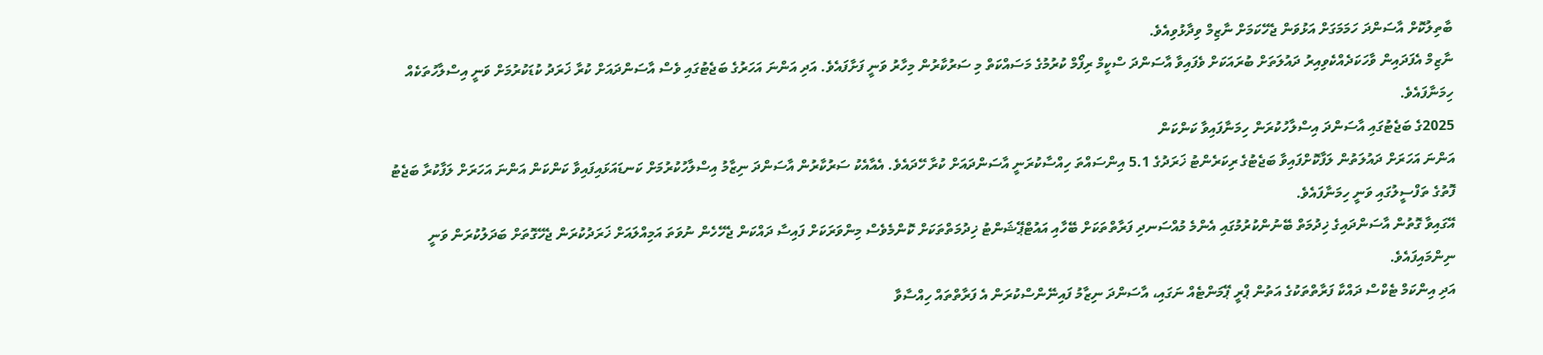ބާތިލުކޮށް އާސަންދަ ހަމަމަގަށް އަޅުވަން ޖެހޭކަމަށް ނާޒިމް ވިދާޅުވިއެވެ.
ނާޒިމް އެފަދައިން ވާހަކަދެއްކެވިއިރު ދައުލަތަށް ބުރައަކަށް ވެފައިވާ އާސަންދަ ސްކީމް ރިފޯމް ކުރުމުގެ މަސައްކަތް މި ސަރުކާރުން މިހާރު ވަނީ ފަށާފައެވެ. އަދި އަންނަ އަހަރުގެ ބަޖެޓުގައި ވެސް އާސަންދައަށް ކުރާ ޚަރަދު ކުޑަކުރުމަށް ވަނީ އިސްލާހުތަކެއް ހިމަނާފައެވެ.
2025ގެ ބަޖެޓުގައި އާސަންދަ އިސްލާހުކުރަން ހިމަނާފައިވާ ކަންކަން
އަންނަ އަހަރަށް ދައުލަތުން ލަފާކޮށްފައިވާ ބަޖެޓުގެ ރިކަރެންޓު ޚަރަދުގެ 5.1 އިންސައްތަ ހިއްސާކުރަނީ އާސަންދައަށް ކުރާ ހޭދައެވެ. އެއާއެކު ސަރުކާރުން އާސަންދަ ނިޒާމު އިސްލާހުކުރުމަށް ކަނޑައަޅައިފައިވާ ކަންކަން އަންނަ އަހަރަށް ލަފާކުރާ ބަޖެޓު ފޮތުގެ ތަފްސީލުގައި ވަނީ ހިމަނާފައެވެ.
އޭގައިވާ ގޮތުން އާސަންދައިގެ ޚިދުމަތް ބޭނުންކުރުމުގައި އެންމެ މުއްސަނދި ފަރާތްތަކަށް ބޭހާއި އައުޓްޕޭޝަންޓު ޚިދުމަތްތަކަށް ކޮންމެވެސް މިންވަރަކަށް ފައިސާ ދައްކަން ޖެހޭހެން ނުވަތަ އަމިއްލައަށް ޚަރަދުކުރަން ޖެހޭގޮތަށް ބަދަލުކުރަން ވަނީ ނިންމައިފައެވެ.
އަދި އިންކަމް ޓެކްސް ދައްކާ ފަރާތްތަކުގެ އަތުން ޕްރީ ޕޭމަންޓެއް ނަގައި، އާސަންދަ ނިޒާމު ފައިނޭންސްކުރަން އެ ފަރާތްތައް ހިއްސާވާ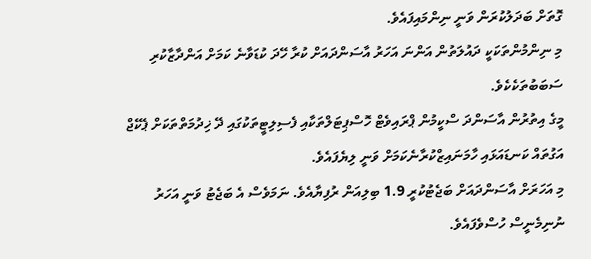ގޮތަށް ބަދަލުކުރަން ވަނީ ނިންމައިފައެވެ.
މި ނިންމުންތަކަކީ ދައުލަތުން އަންނަ އަހަރު އާސަންދައަށް ކުރާ ހޭދަ ކުޑަވާނެ ކަމަށް އަންދާޒާކުރި ސަބަބުތަކެކެވެ.
މީގެ އިތުރުން އާސަންދަ ސްކީމުން ޕްރައިވެޓް ހޮސްޕިޓަލްތަކާއި ފެސިލިޓީތަކުގައި ދޭ ޚިދުމަތްތަކަށް ޕެކޭޖް އަގުތައް ކަނޑައަޅައި ހާމަނައިޒްކުރާނެކަމަށް ވަނީ ލިޔެފައެވެ.
މި އަހަރަށް އާސަންދައަށް ބަޖެޓުކުރީ 1.9 ބިލިއަން ރުފިޔާއެވެ. ނަމަވެސް އެ ބަޖެޓު ވަނީ އަހަރު ނުނިމެނީސް ހުސްވެފައެވެ.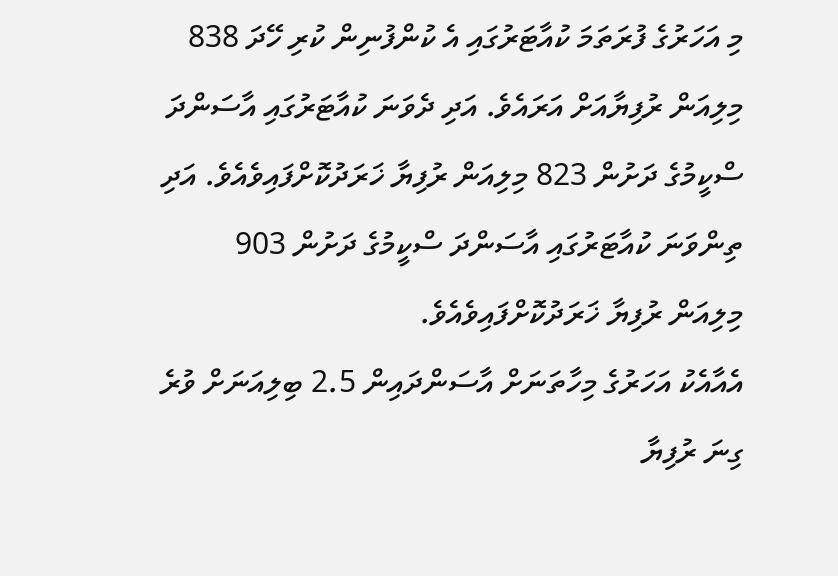މި އަހަރުގެ ފުރަތަމަ ކުއާޓަރުގައި އެ ކުންފުނިން ކުރި ހޭދަ 838 މިލިއަން ރުފިޔާއަށް އަރައެވެ. އަދި ދެވަނަ ކުއާޓަރުގައި އާސަންދަ ސްކީމުގެ ދަށުން 823 މިލިއަން ރުފިޔާ ޚަރަދުކޮށްފައިވެއެވެ. އަދި ތިންވަނަ ކުއާޓަރުގައި އާސަންދަ ސްކީމުގެ ދަށުން 903 މިލިއަން ރުފިޔާ ޚަރަދުކޮށްފައިވެއެވެ.
އެއާއެކު އަހަރުގެ މިހާތަނަށް އާސަންދައިން 2.5 ބިލިއަނަށް ވުރެ ގިނަ ރުފިޔާ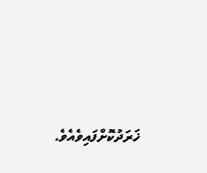ޚަރަދުކޮށްފައިވެއެވެ.